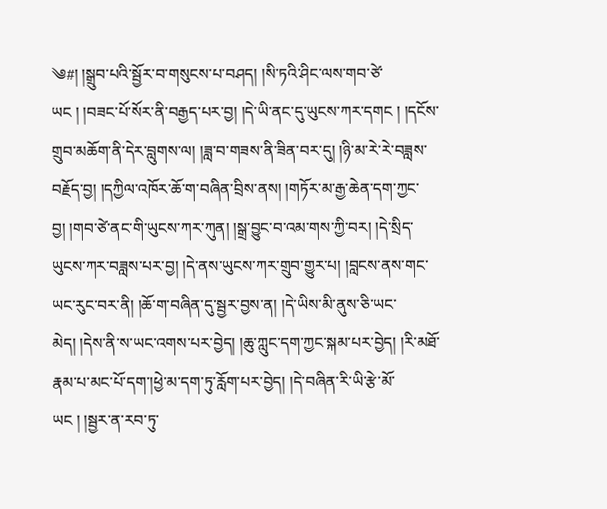༄#། །སྒྲུབ་པའི་སྦྱོར་བ་གསུངས་པ་བཤད། །སི་ཏའི་ཤིང་ལས་གབ་ཙེ་ཡང ། །བཟང་པོ་སོར་ནི་བརྒྱད་པར་བྱ། །དེ་ཡི་ནང་དུ་ཡུངས་ཀར་དགང ། །དངོས་གྲུབ་མཆོག་ནི་དེར་བླུགས་ལ། །ཟླ་བ་གཟས་ནི་ཟིན་བར་དུ། །ཉི་མ་རེ་རེ་བཟླས་བརྗོད་བྱ། །དཀྱིལ་འཁོར་ཆོ་ག་བཞིན་བྲིས་ནས། །གཏོར་མ་རྒྱ་ཆེན་དག་ཀྱང་བྱ། །གབ་ཙེ་ནང་གི་ཡུངས་ཀར་ཀུན། །སྒྲ་བྱུང་བ་འམ་གས་ཀྱི་བར། །དེ་སྲིད་ཡུངས་ཀར་བཟླས་པར་བྱ། །དེ་ནས་ཡུངས་ཀར་གྲུབ་གྱུར་པ། །བླངས་ནས་གང་ཡང་རུང་བར་ནི། །ཆོ་ག་བཞིན་དུ་སྦྱར་བྱས་ན། །དེ་ཡིས་མི་ནུས་ཅི་ཡང་མེད། །དེས་ནི་ས་ཡང་འགས་པར་བྱེད། །ཆུ་ཀླུང་དག་ཀྱང་སྐམ་པར་བྱེད། །རི་མཐོ་རྣམ་པ་མང་པོ་དག་།ཕྱེ་མ་དག་ཏུ་རློག་པར་བྱེད། །དེ་བཞིན་རི་ཡི་རྩེ་མོ་ཡང ། །སྦྱར་ན་རབ་ཏུ་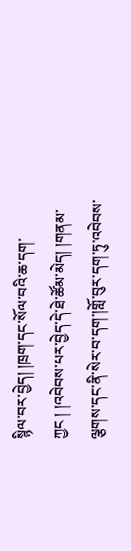སྙིལ་བར་བྱེད། །ཁྲག་དང་སོལ་བའི་ཆ་དག་ཀྱང ། །འབེབས་པར་བྱེད་དེ་ཐེ་ཚོམ་མེད། །གནམ་ལྕགས་དང་ནི་སེར་བ་དག་།གློ་བུར་དག་ཏུ་འབེབས་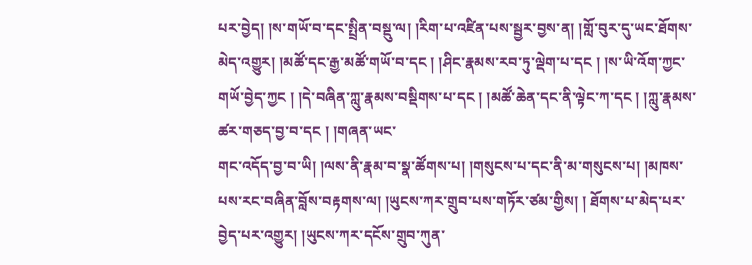པར་བྱེད། །ས་གཡོ་བ་དང་སྤྲིན་བསྡུ་ལ། །རིག་པ་འཛིན་པས་སྦྱར་བྱས་ན། །གློ་བུར་དུ་ཡང་ཐོགས་མེད་འགྱུར། །མཚོ་དང་རྒྱ་མཚོ་གཡོ་བ་དང ། །ཤིང་རྣམས་རབ་ཏུ་ལྡེག་པ་དང ། །ས་ཡི་འོག་ཀྱང་གཡོ་བྱེད་ཀྱང ། །དེ་བཞིན་ཀླུ་རྣམས་བསྡིགས་པ་དང ། །མཚོ་ཆེན་དང་ནི་ལྟེང་ཀ་དང ། །ཀླུ་རྣམས་ཚར་གཅད་བྱ་བ་དང ། །གཞན་ཡང་
གང་འདོད་བྱ་བ་ཡི། །ལས་ནི་རྣམ་བ་སྣ་ཚོགས་པ། །གསུངས་པ་དང་ནི་མ་གསུངས་པ། །མཁས་པས་རང་བཞིན་བློས་བརྟགས་ལ། །ཡུངས་ཀར་གྲུབ་པས་གཏོར་ཙམ་གྱིས། ། ཐོགས་པ་མེད་པར་བྱེད་པར་འགྱུར། །ཡུངས་ཀར་དངོས་གྲུབ་ཀུན་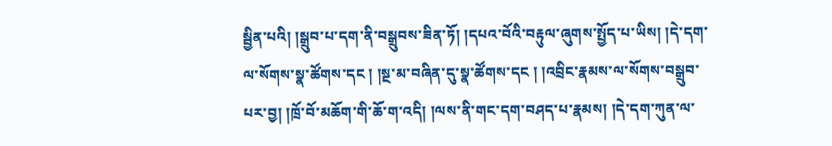སྦྱིན་པའི། །སྒྲུབ་པ་དག་ནི་བསྒྲུབས་ཟིན་ཏོ། །དཔའ་བོའི་བརྟུལ་ཞུགས་སྤྱོད་པ་ཡིས། །དེ་དག་ལ་སོགས་སྣ་ཚོགས་དང ། །སྔ་མ་བཞིན་དུ་སྣ་ཚོགས་དང ། །འབྲིང་རྣམས་ལ་སོགས་བསྒྲུབ་པར་བྱ། །ཁྲོ་བོ་མཆོག་གི་ཆོ་ག་འདི། །ལས་ནི་གང་དག་བཤད་པ་རྣམས། །དེ་དག་ཀུན་ལ་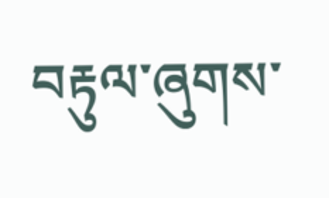བརྟུལ་ཞུགས་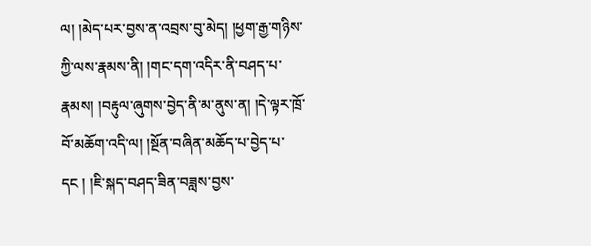ལ། །མེད་པར་བྱས་ན་འབྲས་བུ་མེད། །ཕྱག་རྒྱ་གཉིས་ཀྱི་ལས་རྣམས་ནི། །གང་དག་འདིར་ནི་བཤད་པ་རྣམས། །བརྟུལ་ཞུགས་བྱེད་ནི་མ་ནུས་ན། །དེ་ལྟར་ཁྲོ་བོ་མཆོག་འདི་ལ། །སྔོན་བཞིན་མཆོད་པ་བྱེད་པ་དང ། །ཇི་སྐད་བཤད་ཟིན་བཟླས་བྱས་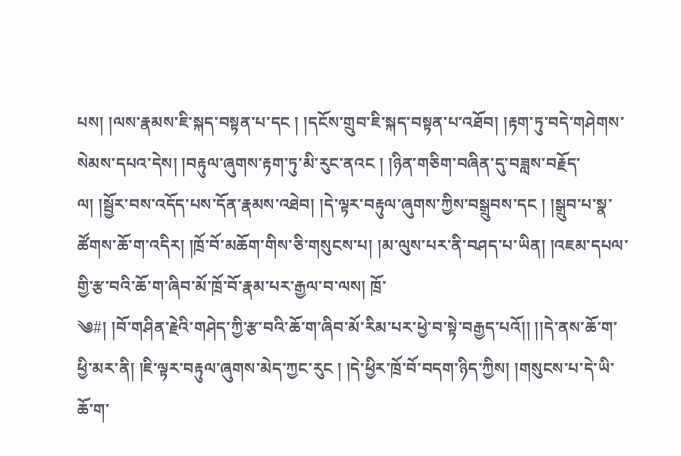པས། །ལས་རྣམས་ཇི་སྐད་བསྟན་པ་དང ། །དངོས་གྲུབ་ཇི་སྐད་བསྟན་པ་འཐོབ། །རྟག་ཏུ་བདེ་གཤེགས་སེམས་དཔའ་དེས། །བརྟུལ་ཞུགས་རྟག་ཏུ་མི་རུང་ནའང ། །ཉིན་གཅིག་བཞིན་དུ་བཟླས་བརྗོད་ལ། །སྦྱོར་བས་འདོད་པས་དོན་རྣམས་འཐེབ། །དེ་ལྟར་བརྟུལ་ཞུགས་ཀྱིས་བསྒྲུབས་དང ། །སྒྲུབ་པ་སྣ་ཚོགས་ཆོ་ག་འདིར། །ཁྲོ་བོ་མཆོག་གིས་ཅི་གསུངས་པ། །མ་ལུས་པར་ནི་བཤད་པ་ཡིན། །འཇམ་དཔལ་གྱི་རྩ་བའི་ཆོ་ག་ཞིབ་མོ་ཁྲོ་བོ་རྣམ་པར་རྒྱལ་བ་ལས། ཁྲོ་
༄#། །བོ་གཤིན་རྗེའི་གཤེད་ཀྱི་རྩ་བའི་ཆོ་ག་ཞིབ་མོ་རིམ་པར་ཕྱེ་བ་སྟེ་བརྒྱད་པའོ།། །།དེ་ནས་ཆོ་ག་ཕྱི་མར་ནི། །ཇི་ལྟར་བརྟུལ་ཞུགས་མེད་ཀྱང་རུང ། །དེ་ཕྱིར་ཁྲོ་བོ་བདག་ཉིད་ཀྱིས། །གསུངས་པ་དེ་ཡི་ཆོ་ག་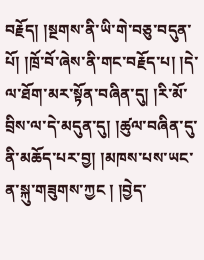བརྗོད། །སྔགས་ནི་ཡི་གེ་བཅུ་བདུན་པོ། །ཁྲོ་བོ་ཞེས་ནི་གང་བརྗོད་པ། །དེ་ལ་ཐོག་མར་སྟོན་བཞིན་དུ། །རི་མོ་བྲིས་ལ་དེ་མདུན་དུ། །ཚུལ་བཞིན་དུ་ནི་མཆོད་པར་བྱ། །མཁས་པས་ཡང་ན་སྐུ་གཟུགས་ཀྱང ། །བྱེད་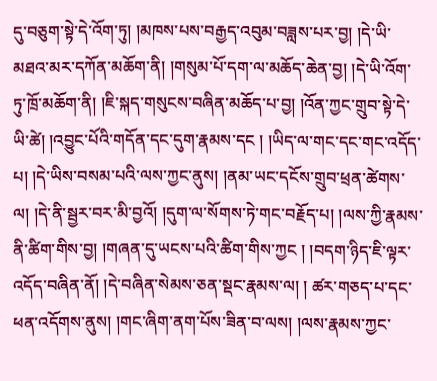དུ་བཅུག་སྟེ་དེ་འོག་ཏུ། །མཁས་པས་བརྒྱད་འབུམ་བཟླས་པར་བྱ། །དེ་ཡི་མཐའ་མར་དཀོན་མཆོག་ནི། །གསུམ་པོ་དག་ལ་མཆོད་ཆེན་བྱ། །དེ་ཡི་འོག་ཏུ་ཁྲོ་མཆོག་ནི། །ཇི་སྐད་གསུངས་བཞིན་མཆོད་པ་བྱ། །འོན་ཀྱང་གྲུབ་སྟེ་དེ་ཡི་ཚེ། །འབྱུང་པོའི་གདོན་དང་དུག་རྣམས་དང ། །ཡིད་ལ་གང་དང་གང་འདོད་པ། །དེ་ཡིས་བསམ་པའི་ལས་ཀྱང་ནུས། །ནམ་ཡང་དངོས་གྲུབ་ཕྲན་ཚེགས་ལ། །དེ་ནི་སྦྱར་བར་མི་བྱའོ། །དུག་ལ་སོགས་ཏེ་གང་བརྗོད་པ། །ལས་ཀྱི་རྣམས་ནི་ཚིག་གིས་བྱ། །གཞན་དུ་ཡངས་པའི་ཚིག་གིས་ཀྱང ། །བདག་ཉིད་ཇི་ལྟར་འདོད་བཞིན་ནོ། །དེ་བཞིན་སེམས་ཅན་སྡང་རྣམས་ལ། ། ཚར་གཅད་པ་དང་ཕན་འདོགས་ནུས། །གང་ཞིག་ནག་པོས་ཟིན་བ་ལས། །ལས་རྣམས་ཀྱང་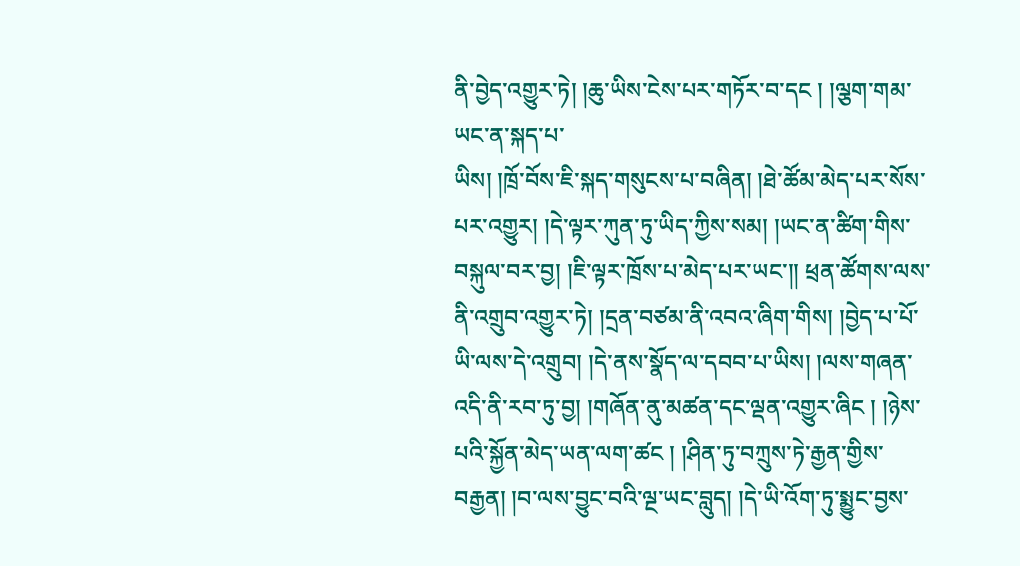ནི་བྱེད་འགྱུར་ཏེ། །ཆུ་ཡིས་ངེས་པར་གཏོར་བ་དང ། །ལྕག་གམ་ཡང་ན་སྐད་པ་
ཡིས། །ཁྲོ་བོས་ཇི་སྐད་གསུངས་པ་བཞིན། །ཐེ་ཚོམ་མེད་པར་སོས་པར་འགྱུར། །དེ་ལྟར་ཀུན་ཏུ་ཡིད་ཀྱིས་སམ། །ཡང་ན་ཚིག་གིས་བསྐུལ་བར་བྱ། །ཇི་ལྟར་ཁྲོས་པ་མེད་པར་ཡང་།། ཕྲན་ཚོགས་ལས་ནི་འགྲུབ་འགྱུར་ཏེ། །དྲན་བཙམ་ནི་འབའ་ཞིག་གིས། །བྱེད་པ་པོ་ཡི་ལས་དེ་འགྲུབ། །དེ་ནས་སྣོད་ལ་དབབ་པ་ཡིས། །ལས་གཞན་འདི་ནི་རབ་ཏུ་བྱ། །གཞོན་ནུ་མཚན་དང་ལྡན་འགྱུར་ཞིང ། །ཉེས་པའི་སྐྱོན་མེད་ཡན་ལག་ཚང ། །ཤིན་ཏུ་བཀྲུས་ཏེ་རྒྱན་གྱིས་བརྒྱན། །བ་ལས་བྱུང་བའི་ལྔ་ཡང་བླུད། །དེ་ཡི་འོག་ཏུ་སྨྱུང་བྱས་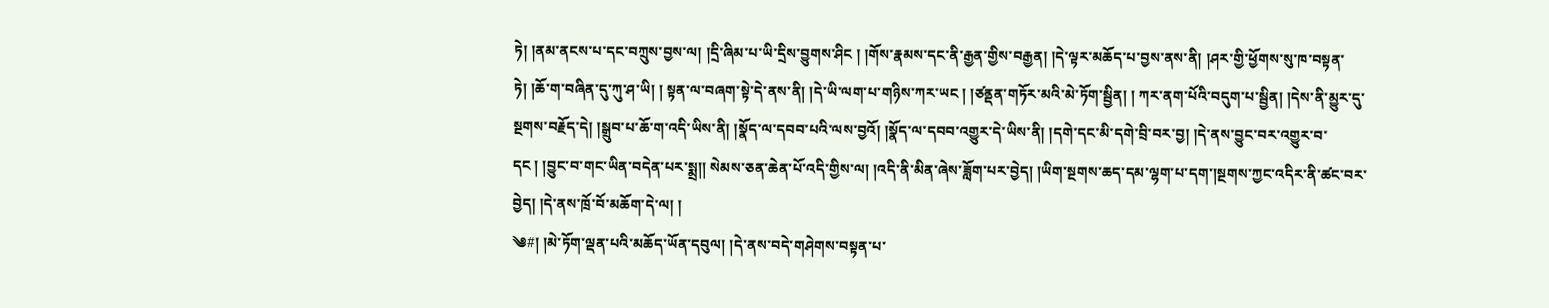ཏེ། །ནམ་ནངས་པ་དང་བཀྲུས་བྱས་ལ། །དྲི་ཞིམ་པ་ཡི་དྲིས་བྱུགས་ཤིང ། །གོས་རྣམས་དང་ནི་རྒྱན་གྱིས་བརྒྱན། །དེ་ལྟར་མཆོད་པ་བྱས་ནས་ནི། །ཤར་གྱི་ཕྱོགས་སུ་ཁ་བསྟན་ཏེ། །ཆོ་ག་བཞིན་དུ་ཀུ་ཤ་ཡི། ། སྟན་ལ་བཞག་སྟེ་དེ་ནས་ནི། །དེ་ཡི་ལག་པ་གཉིས་ཀར་ཡང ། །ཙནྡན་གཏོར་མའི་མེ་ཏོག་སྦྱིན། ། ཀར་ནག་པོའི་བདུག་པ་སྦྱིན། །དེས་ནི་མྱུར་དུ་སྔགས་བརྗོད་དེ། །སྒྲུབ་པ་ཆོ་ག་འདི་ཡིས་ནི། །སྣོད་ལ་དབབ་པའི་ལས་བྱའོ། །སྣོད་ལ་དབབ་འགྱུར་དེ་ཡིས་ནི། །དགེ་དང་མི་དགེ་བྲི་བར་བྱ། །དེ་ནས་བྱུང་བར་འགྱུར་བ་དང ། །བྱུང་བ་གང་ཡིན་བདེན་པར་སྨྲ།། སེམས་ཅན་ཆེན་པོ་འདི་གྱིས་ལ། །འདི་ནི་མིན་ཞེས་ཟློག་པར་བྱེད། །ཡིག་སྔགས་ཆད་དམ་ལྷག་པ་དག་།སྔགས་ཀྱང་འདིར་ནི་ཚང་བར་བྱེད། །དེ་ནས་ཁྲོ་བོ་མཆོག་དེ་ལ། །
༄#། །མེ་ཏོག་ལྡན་པའི་མཆོད་ཡོན་དབུལ། །དེ་ནས་བདེ་གཤེགས་བསྟན་པ་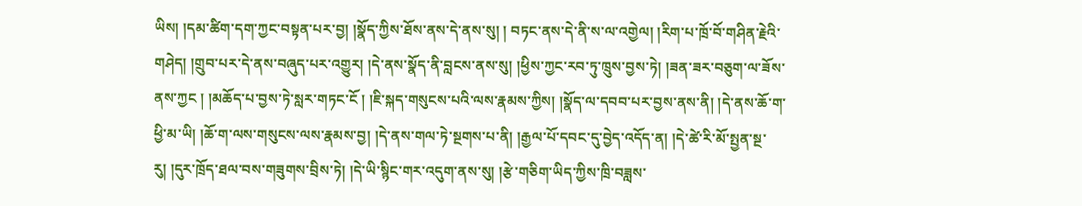ཡིས། །དམ་ཚིག་དག་ཀྱང་བསྟན་པར་བྱ། །སྣོད་ཀྱིས་ཐོས་ནས་དེ་ནས་སུ། ། བཏང་ནས་དེ་ནི་ས་ལ་འགྱེལ། །རིག་པ་ཁྲོ་བོ་གཤིན་རྗེའི་གཤེད། །གྲུབ་པར་དེ་ནས་བཞུད་པར་འགྱུར། །དེ་ནས་སྣོད་ནི་བླངས་ནས་སུ། །ཕྱིས་ཀྱང་རབ་ཏུ་ཁྲུས་བྱས་ཏེ། །ཟན་ཟར་བཅུག་ལ་ཟོས་ནས་ཀྱང ། །མཆོད་པ་བྱས་ཏེ་སླར་གཏང་ངོ ། །ཇི་སྐད་གསུངས་པའི་ལས་རྣམས་ཀྱིས། །སྣོད་ལ་དབབ་པར་བྱས་ནས་ནི། །དེ་ནས་ཆོ་ག་ཕྱི་མ་ཡི། །ཆོ་ག་ལས་གསུངས་ལས་རྣམས་བྱ། །དེ་ནས་གལ་ཏེ་སྔགས་པ་ནི། །རྒྱལ་པོ་དབང་དུ་བྱེད་འདོད་ན། །དེ་ཚེ་རི་མོ་སྤྱན་སྔ་རུ། །དུར་ཁྲོད་ཐལ་བས་གཟུགས་བྲིས་ཏེ། །དེ་ཡི་སྙིང་གར་འདུག་ནས་སུ། །རྩེ་གཅིག་ཡིད་ཀྱིས་ཁྲི་བཟླས་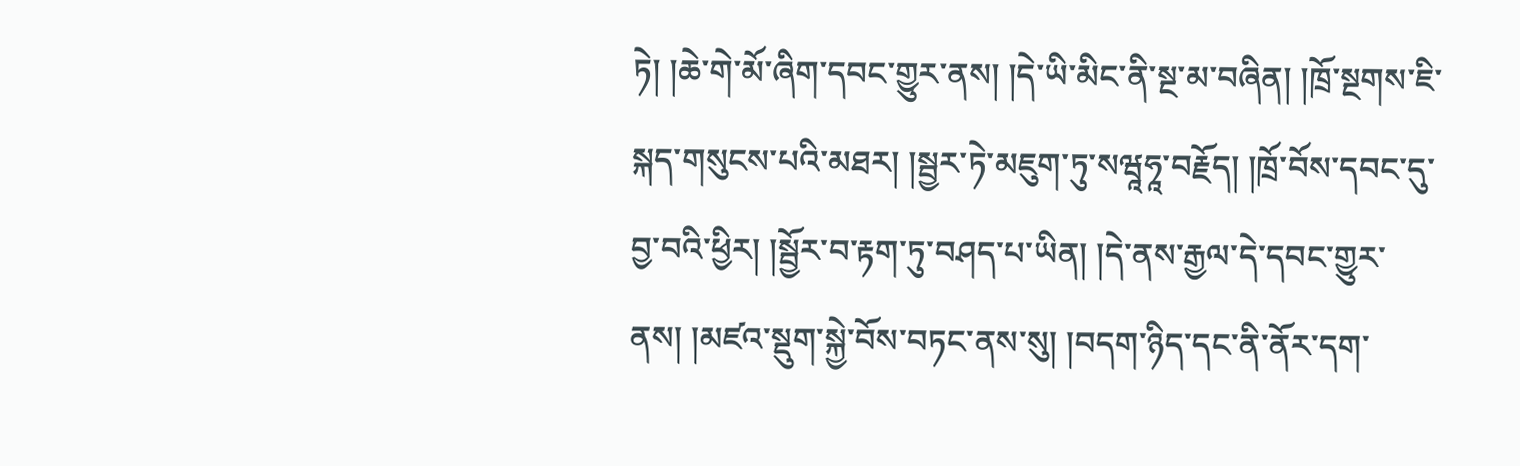ཏེ། །ཆེ་གེ་མོ་ཞིག་དབང་གྱུར་ནས། །དེ་ཡི་མིང་ནི་སྔ་མ་བཞིན། །ཁྲོ་སྔགས་ཇི་སྐད་གསུངས་པའི་མཐར། །སྦྱར་ཏེ་མཇུག་ཏུ་སཝཱཧཱ་བརྗོད། །ཁྲོ་བོས་དབང་དུ་བྱ་བའི་ཕྱིར། །སྦྱོར་བ་རྟག་ཏུ་བཤད་པ་ཡིན། །དེ་ནས་རྒྱལ་དེ་དབང་གྱུར་ནས། །མཛའ་སྡུག་སྐྱེ་བོས་བཏང་ནས་སུ། །བདག་ཉིད་དང་ནི་ནོར་དག་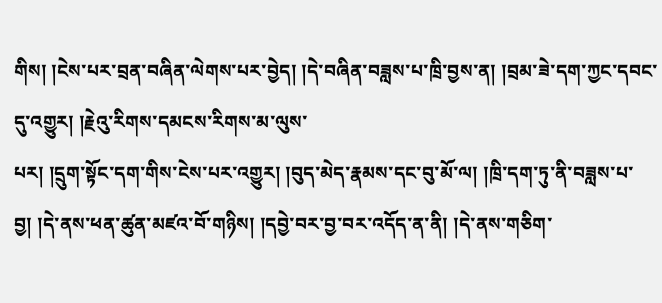གིས། །ངེས་པར་བྲན་བཞིན་ལེགས་པར་བྱེད། །དེ་བཞིན་བཟླས་པ་ཁྲི་བྱས་ན། །བྲམ་ཟེ་དག་ཀྱང་དབང་དུ་འགྱུར། །རྗེའུ་རིགས་དམངས་རིགས་མ་ལུས་
པར། །དྲུག་སྟོང་དག་གིས་ངེས་པར་འགྱུར། །བུད་མེད་རྣམས་དང་བུ་མོ་ལ། །ཁྲི་དག་ཏུ་ནི་བཟླས་པ་བྱ། །དེ་ནས་ཕན་ཚུན་མཛའ་བོ་གཉིས། །དབྱེ་བར་བྱ་བར་འདོད་ན་ནི། །དེ་ནས་གཅིག་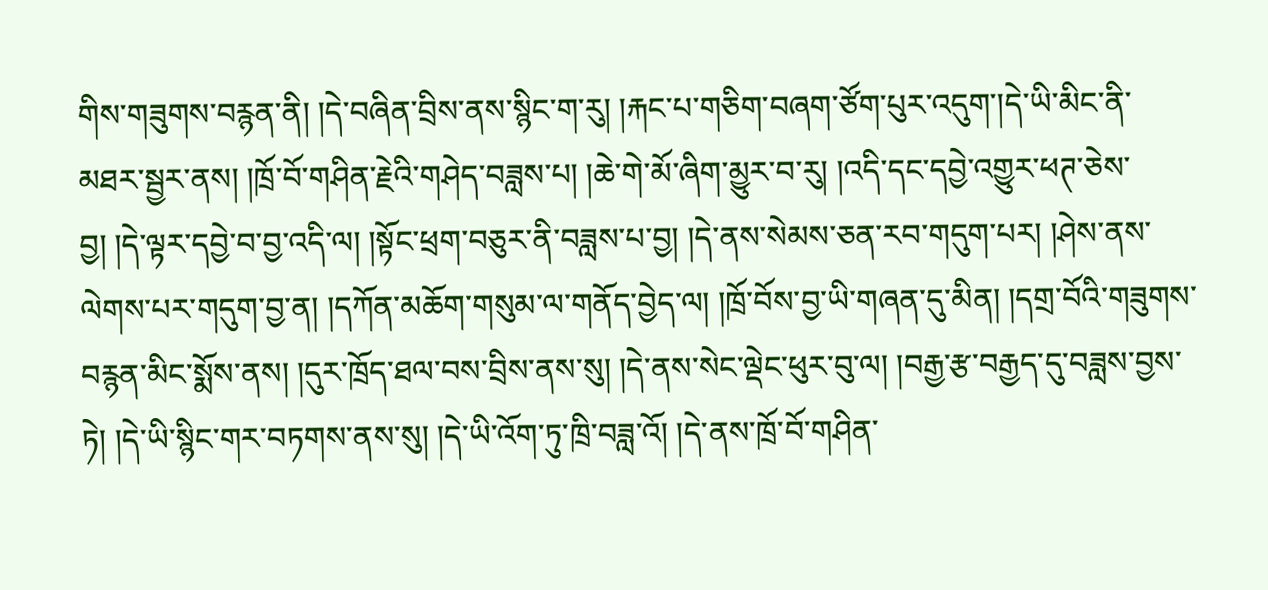གིས་གཟུགས་བརྙན་ནི། །དེ་བཞིན་བྲིས་ནས་སྙིང་ག་རུ། །རྐང་པ་གཅིག་བཞག་ཙོག་པུར་འདུག་།དེ་ཡི་མིང་ནི་མཐར་སྦྱར་ནས། །ཁྲོ་བོ་གཤིན་རྗེའི་གཤེད་བཟླས་པ། །ཆེ་གེ་མོ་ཞིག་མྱུར་བ་རུ། །འདི་དང་དབྱེ་འགྱུར་ཕཊ་ཅེས་བྱ། །དེ་ལྟར་དབྱེ་བ་བྱ་འདི་ལ། །སྟོང་ཕྲག་བཅུར་ནི་བཟླས་པ་བྱ། །དེ་ནས་སེམས་ཅན་རབ་གདུག་པར། །ཤེས་ནས་ལེགས་པར་གདུག་བྱ་ན། །དཀོན་མཆོག་གསུམ་ལ་གནོད་བྱེད་ལ། །ཁྲོ་བོས་བྱ་ཡི་གཞན་དུ་མིན། །དགྲ་བོའི་གཟུགས་བརྙན་མིང་སྨོས་ནས། །དུར་ཁྲོད་ཐལ་བས་བྲིས་ནས་སུ། །དེ་ནས་སེང་ལྡེང་ཕུར་བུ་ལ། །བརྒྱ་རྩ་བརྒྱད་དུ་བཟླས་བྱས་ཏེ། །དེ་ཡི་སྙིང་གར་བཏགས་ནས་སུ། །དེ་ཡི་འོག་ཏུ་ཁྲི་བཟླ་འོ། །དེ་ནས་ཁྲོ་བོ་གཤིན་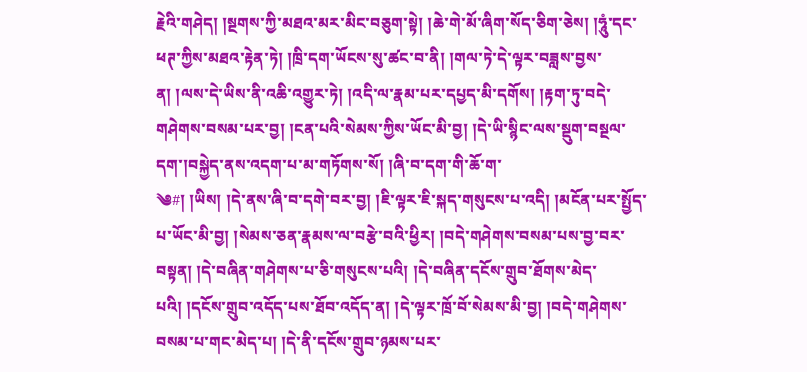རྗེའི་གཤེད། །སྔགས་ཀྱི་མཐའ་མར་མིང་བཅུག་སྟེ། །ཆེ་གེ་མོ་ཞིག་སོད་ཅིག་ཅེས། །ཧཱུཾ་དང་ཕཊ་ཀྱིས་མཐའ་རྟེན་ཏེ། །ཁྲི་དག་ཡོངས་སུ་ཚང་བ་ནི། །གལ་ཏེ་དེ་ལྟར་བཟླས་བྱས་ན། །ལས་དེ་ཡིས་ནི་འཆི་འགྱུར་ཏེ། །འདི་ལ་རྣམ་པར་དཔྱད་མི་དགོས། །རྟག་ཏུ་བདེ་གཤེགས་བསམ་པར་བྱ། །ངན་པའི་སེམས་ཀྱིས་ཡོང་མི་བྱ། །དེ་ཡི་སྙིང་ལས་སྡུག་བསྔལ་དག་།བསྐྱེད་ནས་འདག་པ་མ་གཏོགས་སོ། །ཞི་བ་དག་གི་ཆོ་ག་
༄#། །ཡིས། །དེ་ནས་ཞི་བ་དགེ་བར་བྱ། །ཇི་ལྟར་ཇི་སྐད་གསུངས་པ་འདི། །མངོན་པར་སྤྱོད་པ་ཡོང་མི་བྱ། །སེམས་ཅན་རྣམས་ལ་བརྩེ་བའི་ཕྱིར། །བདེ་གཤེགས་བསམ་པས་བྱ་བར་བསྟན། །དེ་བཞིན་གཤེགས་པ་ཅི་གསུངས་པའི། །དེ་བཞིན་དངོས་གྲུབ་ཐོགས་མེད་པའི། །དངོས་གྲུབ་འདོད་པས་ཐོབ་འདོད་ན། །དེ་ལྟར་ཁྲོ་བོ་སེམས་མི་བྱ། །བདེ་གཤེགས་བསམ་པ་གང་མེད་པ། །དེ་ནི་དངོས་གྲུབ་ཉམས་པར་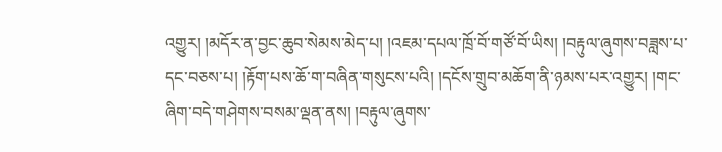འགྱུར། །མདོར་ན་བྱང་ཆུབ་སེམས་མེད་པ། །འཇམ་དཔལ་ཁྲོ་བོ་གཙོ་བོ་ཡིས། །བརྟུལ་ཞུགས་བཟླས་པ་དང་བཅས་པ། །རྟོག་པས་ཆོ་ག་བཞིན་གསུངས་པའི། །དངོས་གྲུབ་མཆོག་ནི་ཉམས་པར་འགྱུར། །གང་ཞིག་བདེ་གཤེགས་བསམ་ལྡན་ནས། །བརྟུལ་ཞུགས་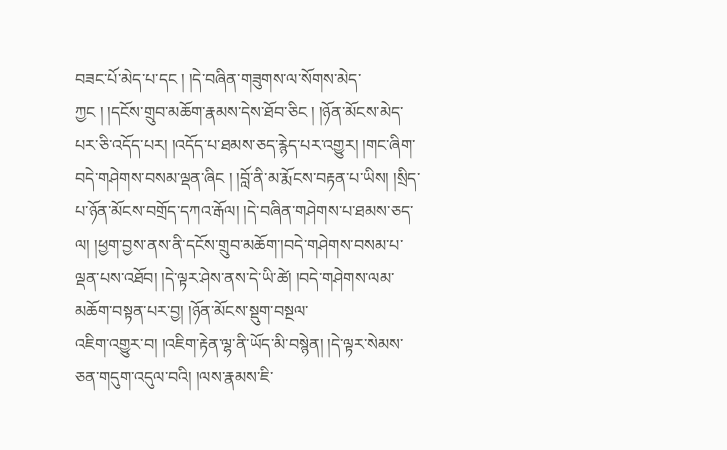བཟང་པོ་མེད་པ་དང ། །དེ་བཞིན་གཟུགས་ལ་སོགས་མེད་ཀྱང ། །དངོས་གྲུབ་མཆོག་རྣམས་དེས་ཐོབ་ཅིང ། །ཉོན་མོངས་མེད་པར་ཅི་འདོད་པར། །འདོད་པ་ཐམས་ཅད་རྙེད་པར་འགྱུར། །གང་ཞིག་བདེ་གཤེགས་བསམ་ལྡན་ཞིང ། །བློ་ནི་མ་རྨོངས་བརྟན་པ་ཡིས། །སྲིད་པ་ཉོན་མོངས་བགྲོད་དཀའ་རྒོལ། །དེ་བཞིན་གཤེགས་པ་ཐམས་ཅད་ལ། །ཕྱག་བྱས་ནས་ནི་དངོས་གྲུབ་མཆོག་།བདེ་གཤེགས་བསམ་པ་ལྡན་པས་འཐོབ། །དེ་ལྟར་ཤེས་ནས་དེ་ཡི་ཚེ། །བདེ་གཤེགས་ལམ་མཆོག་བསྟན་པར་བྱ། །ཉོན་མོངས་སྡུག་བསྔལ་
འཇིག་འགྱུར་བ། །འཇིག་རྟེན་ལྷ་ནི་ཡོད་མི་བསྙེན། །དེ་ལྟར་སེམས་ཅན་གདུག་འདུལ་བའི། །ལས་རྣམས་ཇི་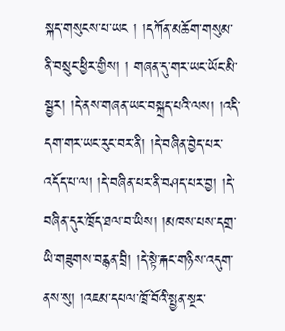སྐད་གསུངས་པ་ཡང ། །དཀོན་མཆོག་གསུམ་ནི་བསྲུང་ཕྱིར་གྱིས། ། གཞན་དུ་གར་ཡང་ཡོང་མི་སྦྱར། །དེ་ནས་གཞན་ཡང་བསྐྲད་པའི་ལས། །འདི་དག་གར་ཡང་རུང་བར་ནི། །དེ་བཞིན་བྱེད་པར་འདོད་པ་ལ། །དེ་བཞིན་པར་ནི་བཤད་པར་བྱ། །དེ་བཞིན་དུར་ཁྲོད་ཐལ་བ་ཡིས། །མཁས་པས་དགྲ་ཡི་གཟུགས་བརྙན་བྲི། །དེ་སྟེ་རྐང་གཉིས་འདུག་ནས་སུ། །འཇམ་དཔལ་ཁྲོ་བོའི་སྤྱན་སྔར་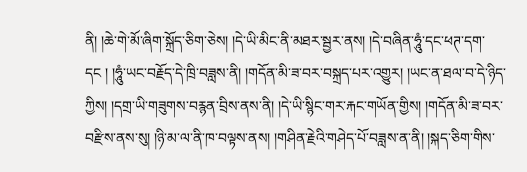ནི། །ཆེ་གེ་མོ་ཞིག་སྐྲོད་ཅིག་ཅེས། །དེ་ཡི་མིང་ནི་མཐར་སྦྱར་ནས། །དེ་བཞིན་ཧཱུཾ་དང་ཕཊ་དག་དང ། །ཧཱུཾ་ཡང་བརྗོད་དེ་ཁྲི་བཟླས་ནི། །གདོན་མི་ཟ་བར་བསྐྲད་པར་འགྱུར། །ཡང་ན་ཐལ་བ་དེ་ཉིད་ཀྱིས། །དགྲ་ཡི་གཟུགས་བརྙན་བྲིས་ནས་ནི། །དེ་ཡི་སྙིང་གར་རྐང་གཡོན་གྱིས། །གདོན་མི་ཟ་བར་བརྫིས་ནས་སུ། །ཉི་མ་ལ་ནི་ཁ་བལྟས་ནས། །གཤིན་རྗེའི་གཤེད་པོ་བཟླས་ན་ནི། །སྐད་ཅིག་གིས་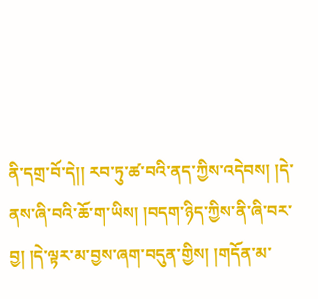ནི་དགྲ་བོ་དེ།། རབ་ཏུ་ཚ་བའི་ནད་ཀྱིས་འདེབས། །དེ་ནས་ཞི་བའི་ཆོ་ག་ཡིས། །བདག་ཉིད་ཀྱིས་ནི་ཞི་བར་བྱ། །དེ་ལྟར་མ་བྱས་ཞག་བདུན་གྱིས། །གདོན་མ་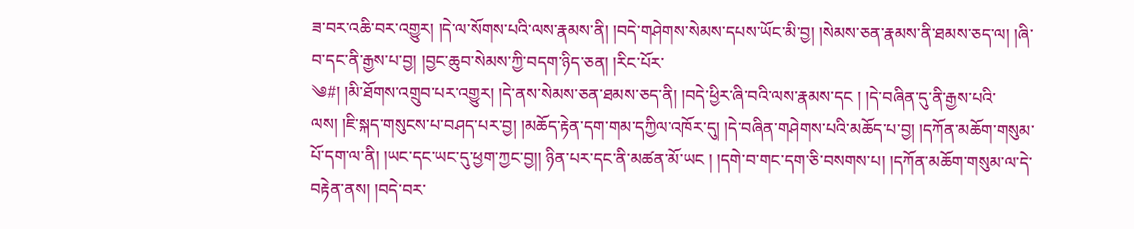ཟ་བར་འཆི་བར་འགྱུར། །དེ་ལ་སོགས་པའི་ལས་རྣམས་ནི། །བདེ་གཤེགས་སེམས་དཔས་ཡོང་མི་བྱ། །སེམས་ཅན་རྣམས་ནི་ཐམས་ཅད་ལ། །ཞི་བ་དང་ནི་རྒྱས་པ་བྱ། །བྱང་ཆུབ་སེམས་ཀྱི་བདག་ཉིད་ཅན། །རིང་པོར་
༄#། །མི་ཐོགས་འགྲུབ་པར་འགྱུར། །དེ་ནས་སེམས་ཅན་ཐམས་ཅད་ནི། །བདེ་ཕྱིར་ཞི་བའི་ལས་རྣམས་དང ། །དེ་བཞིན་དུ་ནི་རྒྱས་པའི་ལས། །ཇི་སྐད་གསུངས་པ་བཤད་པར་བྱ། །མཆོད་རྟེན་དག་གམ་དཀྱིལ་འཁོར་དུ། །དེ་བཞིན་གཤེགས་པའི་མཆོད་པ་བྱ། །དཀོན་མཆོག་གསུམ་པོ་དག་ལ་ནི། །ཡང་དང་ཡང་དུ་ཕྱག་ཀྱང་བྱ།། ཉིན་པར་དང་ནི་མཚན་མོ་ཡང ། །དགེ་བ་གང་དག་ཅི་བསགས་པ། །དཀོན་མཆོག་གསུམ་ལ་དེ་བརྟེན་ནས། །བདེ་བར་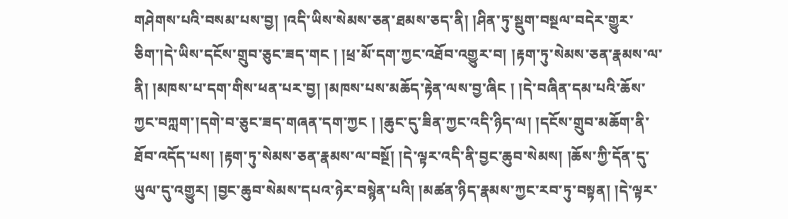གཤེགས་པའི་བསམ་པས་བྱ། །འདི་ཡིས་སེམས་ཅན་ཐམས་ཅད་ནི། །ཤིན་ཏུ་སྡུག་བསྔལ་བདེར་གྱུར་ཅིག་།དེ་ཡིས་དངོས་གྲུབ་ཅུང་ཟད་གང ། །ཕྲ་མོ་དག་ཀྱང་འཐོབ་འགྱུར་བ། །རྟག་ཏུ་སེམས་ཅན་རྣམས་ལ་ནི། །མཁས་པ་དག་གིས་ཕན་པར་བྱ། །མཁས་པས་མཆོད་རྟེན་ལས་བྱ་ཞིང ། །དེ་བཞིན་དམ་པའི་ཆོས་ཀྱང་བཀླག་།དགེ་བ་ཅུང་ཟད་གཞན་དག་ཀྱང ། །ཆུང་དུ་ཟིན་ཀྱང་འདི་ཉིད་ལ། །དངོས་གྲུབ་མཆོག་ནི་ཐོབ་འདོད་པས། །རྟག་ཏུ་སེམས་ཅན་རྣམས་ལ་བསྔོ། །དེ་ལྟར་འདི་ནི་བྱང་ཆུབ་སེམས། །ཆོས་ཀྱི་དོན་དུ་ཡུལ་དུ་འགྱུར། །བྱང་ཆུབ་སེམས་དཔའ་ཉེར་བསྙེན་པའི། །མཚན་ཉིད་རྣམས་ཀྱང་རབ་ཏུ་བསྟན། །དེ་ལྟར་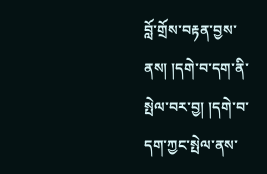བློ་གྲོས་བརྟན་བྱས་ནས། །དགེ་བ་དག་ནི་སྤེལ་བར་བྱ། །དགེ་བ་དག་ཀྱང་སྤེལ་ནས་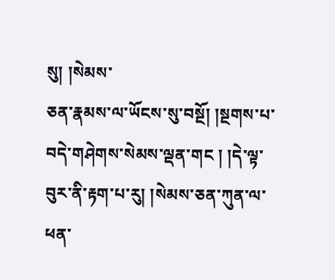སུ། །སེམས་
ཅན་རྣམས་ལ་ཡོངས་སུ་བསྔོ། །སྔགས་པ་བདེ་གཤེགས་སེམས་ལྡན་གང ། །དེ་ལྟ་བུར་ནི་རྟག་པ་རུ། །སེམས་ཅན་ཀུན་ལ་ཕན་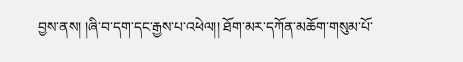བྱས་ནས། །ཞི་བ་དག་དང་རྒྱས་པ་འཕེལ།། ཐོག་མར་དཀོན་མཆོག་གསུམ་པོ་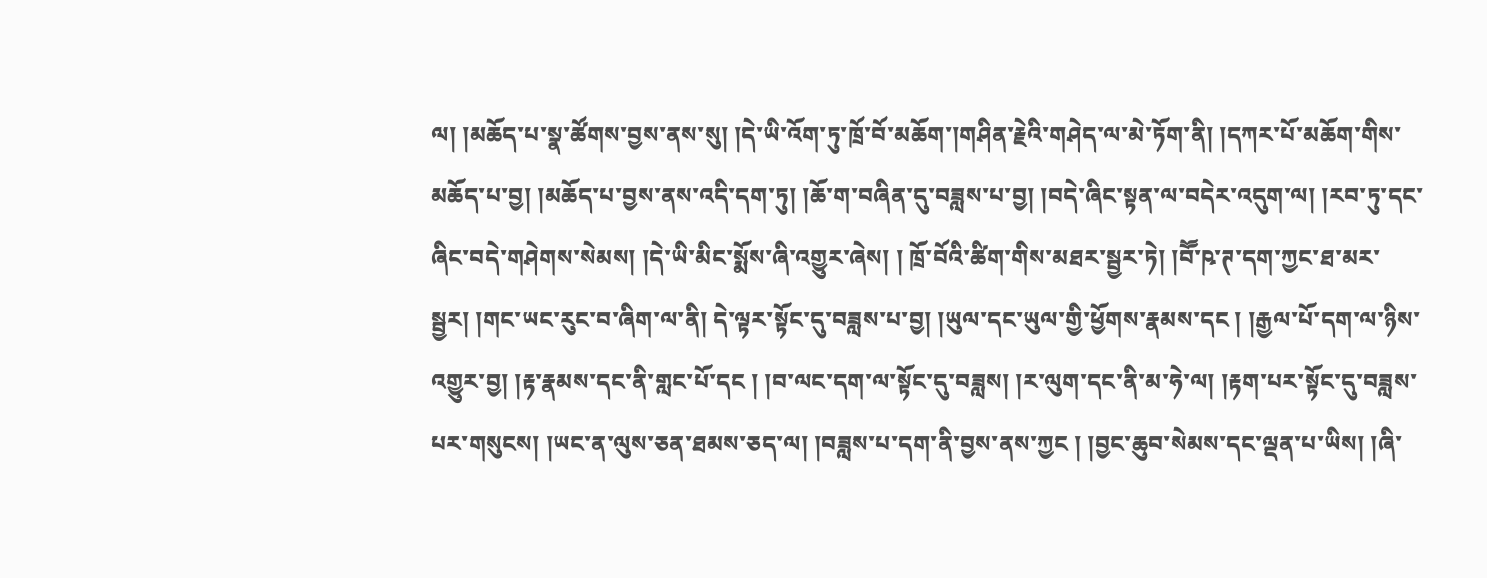ལ། །མཆོད་པ་སྣ་ཚོགས་བྱས་ནས་སུ། །དེ་ཡི་འོག་ཏུ་ཁྲོ་བོ་མཆོག་།གཤིན་རྗེའི་གཤེད་ལ་མེ་ཏོག་ནི། །དཀར་པོ་མཆོག་གིས་མཆོད་པ་བྱ། །མཆོད་པ་བྱས་ནས་འདི་དག་ཏུ། །ཆོ་ག་བཞིན་དུ་བཟླས་པ་བྱ། །བདེ་ཞིང་སྟན་ལ་བདེར་འདུག་ལ། །རབ་ཏུ་དང་ཞིང་བདེ་གཤེགས་སེམས། །དེ་ཡི་མིང་སྨོས་ཞི་འགྱུར་ཞེས། ། ཁྲོ་བོའི་ཚིག་གིས་མཐར་སྦྱར་ཏེ། །བཽ་ཥ་ཊ་དག་ཀྱང་ཐ་མར་སྦྱར། །གང་ཡང་རུང་བ་ཞིག་ལ་ནི། དེ་ལྟར་སྟོང་དུ་བཟླས་པ་བྱ། །ཡུལ་དང་ཡུལ་གྱི་ཕྱོགས་རྣམས་དང ། །རྒྱལ་པོ་དག་ལ་ཉིས་འགྱུར་བྱ། །རྟ་རྣམས་དང་ནི་གླང་པོ་དང ། །བ་ལང་དག་ལ་སྟོང་དུ་བཟླས། །ར་ལུག་དང་ནི་མ་ཧེ་ལ། །རྟག་པར་སྟོང་དུ་བཟླས་པར་གསུངས། །ཡང་ན་ལུས་ཅན་ཐམས་ཅད་ལ། །བཟླས་པ་དག་ནི་བྱས་ནས་ཀྱང ། །བྱང་ཆུབ་སེམས་དང་ལྡན་པ་ཡིས། །ཞི་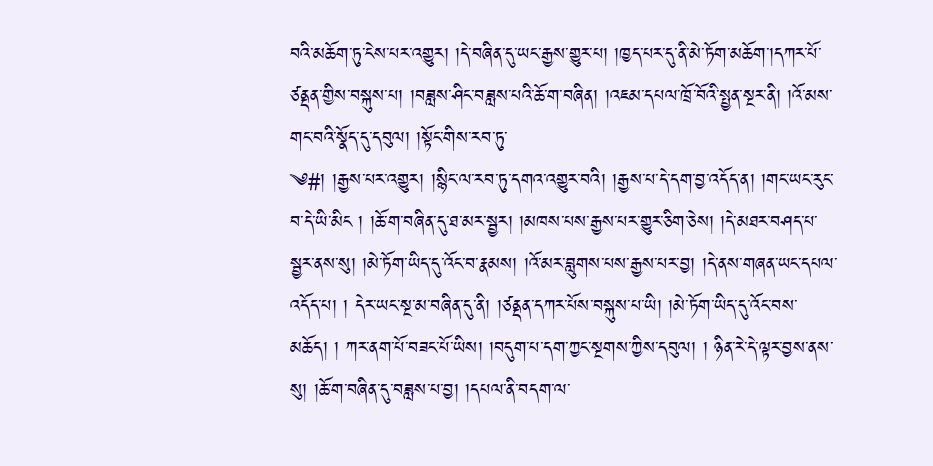བའི་མཆོག་ཏུ་ངེས་པར་འགྱུར། །དེ་བཞིན་དུ་ཡང་རྒྱས་གྱུར་པ། །ཁྱད་པར་དུ་ནི་མེ་ཏོག་མཆོག་།དཀར་པོ་ཙནྡན་གྱིས་བསྐུས་པ། །བཟླས་ཤིང་བཟླས་པའི་ཆོ་ག་བཞིན། །འཇམ་དཔལ་ཁྲོ་བོའི་སྤྱན་སྔར་ནི། །འོ་མས་གང་བའི་སྣོད་དུ་དབུལ། །སྟོང་གིས་རབ་ཏུ་
༄#། །རྒྱས་པར་འགྱུར། །སྙིང་ལ་རབ་ཏུ་དགའ་འགྱུར་བའི། །རྒྱས་པ་དེ་དག་བྱ་འདོད་ན། །གང་ཡང་རུང་བ་དེ་ཡི་མིང ། །ཆོ་ག་བཞིན་དུ་ཐ་མར་སྦྱར། །མཁས་པས་རྒྱས་པར་གྱུར་ཅིག་ཅེས། །དེ་མཐར་བཤད་པ་སྦྱར་ནས་སུ། །མེ་ཏོག་ཡིད་དུ་འོང་བ་རྣམས། །འོ་མར་བླུགས་པས་རྒྱས་པར་བྱ། །དེ་ནས་གཞན་ཡང་དཔལ་འདོད་པ། ། དེར་ཡང་སྔ་མ་བཞིན་དུ་ནི། །ཙནྡན་དཀར་པོས་བསྐུས་པ་ཡི། །མེ་ཏོག་ཡིད་དུ་འོང་བས་མཆོད། ། ཀར་ནག་པོ་བཟང་པོ་ཡིས། །བདུག་པ་དག་ཀྱང་སྔགས་ཀྱིས་དབུལ། ། ཉིན་རེ་དེ་ལྟར་བྱས་ནས་སུ། །ཆོ་ག་བཞིན་དུ་བཟླས་པ་བྱ། །དཔལ་ནི་བདག་ལ་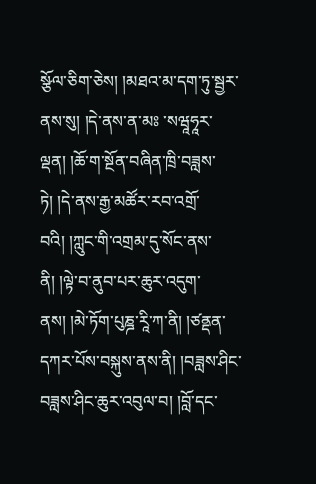སྩོལ་ཅིག་ཅེས། །མཐའ་མ་དག་ཏུ་སྦྱར་ནས་སུ། །དེ་ནས་ན་མཿ ་སཝཱཧཱར་ལྡན། །ཆོ་ག་སྔོན་བཞིན་ཁྲི་བཟླས་ཏེ། །དེ་ནས་རྒྱ་མཚོར་རབ་འགྲོ་བའི། །ཀླུང་གི་འགྲམ་དུ་སོང་ནས་ནི། །ལྟེ་བ་ནུབ་པར་ཆུར་འདུག་ནས། །མེ་ཏོག་པུཎྜ་རཱི་ཀ་ནི། །ཙནྡན་དཀར་པོས་བསྐུས་ནས་ནི། །བཟླས་ཤིང་བཟླས་ཤིང་ཆུར་འབུལ་བ། །བློ་དང་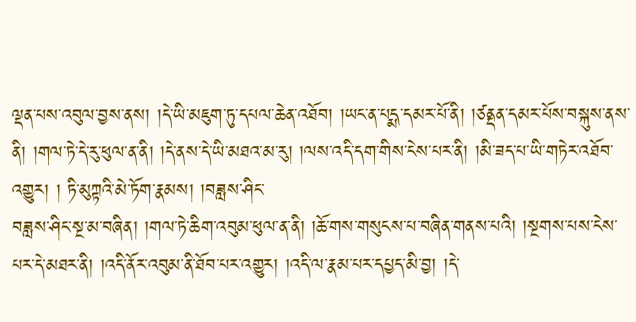ལྡན་པས་འབུལ་བྱས་ནས། །དེ་ཡི་མཇུག་ཏུ་དཔལ་ཆེན་འཐོབ། །ཡང་ན་པདྨ་དམར་པོ་ནི། །ཙནྡན་དམར་པོས་བསྐུས་ནས་ནི། །གལ་ཏེ་དེ་རུ་ཕུལ་ན་ནི། །དེ་ནས་དེ་ཡི་མཐའ་མ་རུ། །ལས་འདི་དག་གིས་ངེས་པར་ནི། །མི་ཟད་པ་ཡི་གཏེར་འཐོབ་འགྱུར། ། ཏི་མུཀྟའི་མེ་ཏོག་རྣམས། །བཟླས་ཤིང་
བཟླས་ཤིང་སྔ་མ་བཞིན། །གལ་ཏེ་ཆིག་འབུམ་ཕུལ་ན་ནི། །ཆོ་གས་གསུངས་པ་བཞིན་གནས་པའི། །སྔགས་པས་ངེས་པར་དེ་མཐར་ནི། །འདི་ནོར་འབུམ་ནི་ཐོབ་པར་འགྱུར། །འདི་ལ་རྣམ་པར་དཔྱད་མི་བྱ། །དེ་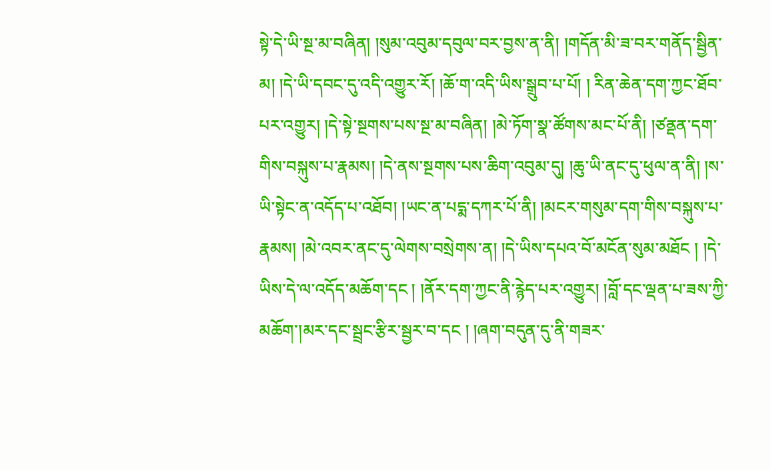སྟེ་དེ་ཡི་སྔ་མ་བཞིན། །སུམ་འབུམ་དབུལ་བར་བྱས་ན་ནི། །གདོན་མི་ཟ་བར་གནོད་སྦྱིན་མ། །དེ་ཡི་དབང་དུ་འདི་འགྱུར་རོ། །ཆོ་ག་འདི་ཡིས་སྒྲུབ་པ་པོ། ། རིན་ཆེན་དག་ཀྱང་ཐོབ་པར་འགྱུར། །དེ་སྟེ་སྔགས་པས་སྔ་མ་བཞིན། །མེ་ཏོག་སྣ་ཚོགས་མང་པོ་ནི། །ཙནྡན་དག་གིས་བསྐུས་པ་རྣམས། །དེ་ནས་སྔགས་པས་ཆིག་འབུམ་དུ། །ཆུ་ཡི་ནང་དུ་ཕུལ་ན་ནི། །ས་ཡི་སྟེང་ན་འདོད་པ་འཐོབ། །ཡང་ན་པདྨ་དཀར་པོ་ནི། །མངར་གསུམ་དག་གིས་བསྐུས་པ་རྣམས། །མེ་འབར་ནང་དུ་ལེགས་བསྲེགས་ན། །དེ་ཡིས་དཔའ་བོ་མངོན་སུམ་མཐོང ། །དེ་ཡིས་དེ་ལ་འདོད་མཆོག་དང ། །ནོར་དག་ཀྱང་ནི་རྙེད་པར་འགྱུར། །བློ་དང་ལྡན་པ་ཟས་ཀྱི་མཆོག་།མར་དང་སྦྲང་རྩིར་སྦྱར་བ་དང ། །ཞག་བདུན་དུ་ནི་གཟར་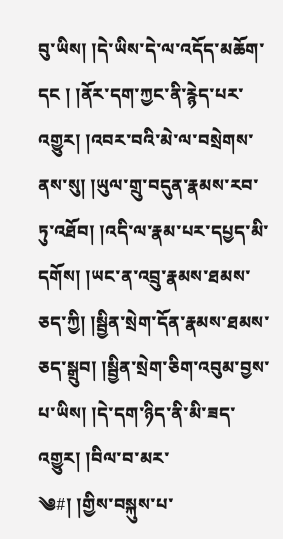བུ་ཡིས། །དེ་ཡིས་དེ་ལ་འདོད་མཆོག་དང ། །ནོར་དག་ཀྱང་ནི་རྙེད་པར་འགྱུར། །འབར་བའི་མེ་ལ་བསྲེགས་ནས་སུ། །ཡུལ་གྲུ་བདུན་རྣམས་རབ་ཏུ་འཐོབ། །འདི་ལ་རྣམ་པར་དཔྱད་མི་དགོས། །ཡང་ན་འབྲུ་རྣམས་ཐམས་ཅད་ཀྱི། །སྦྱིན་སྲེག་དོན་རྣམས་ཐམས་ཅད་སྒྲུབ། །སྦྱིན་སྲེག་ཅིག་འབུམ་བྱས་པ་ཡིས། །དེ་དག་ཉིད་ནི་མི་ཟད་འགྱུར། །བིལ་བ་མར་
༄#། །གྱིས་བསྐུས་པ་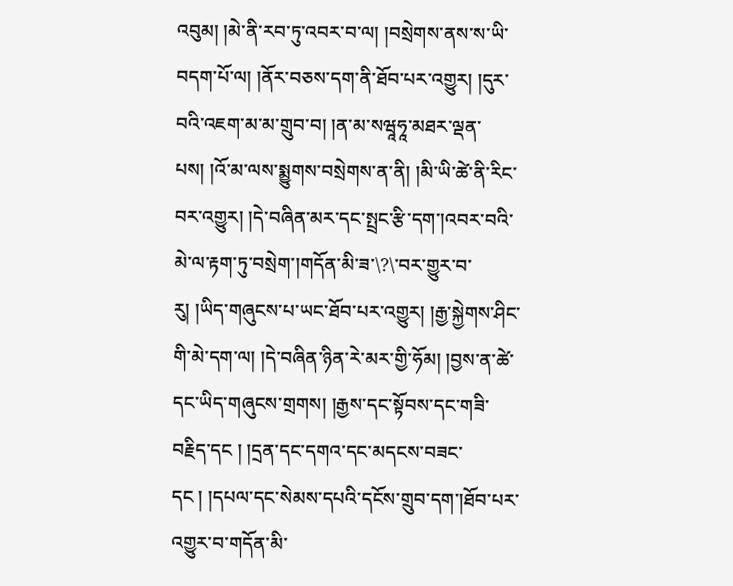འབུམ། །མེ་ནི་རབ་ཏུ་འབར་བ་ལ། །བསྲེགས་ནས་ས་ཡི་བདག་པོ་ལ། །ནོར་བཅས་དག་ནི་ཐོབ་པར་འགྱུར། །དུར་བའི་འཇག་མ་མ་གྲུབ་བ། །ན་མ་སཝཱཧཱ་མཐར་ལྡན་པས། །འོ་མ་ལས་སྨྱུགས་བསྲེགས་ན་ནི། །མི་ཡི་ཚེ་ནི་རིང་བར་འགྱུར། །དེ་བཞིན་མར་དང་སྤྲང་རྩི་དག་།འབར་བའི་མེ་ལ་རྟག་ཏུ་བསྲེག་།གདོན་མི་ཟ་\?\་བར་གྱུར་བ་རུ། །ཡིད་གཞུངས་པ་ཡང་ཐོབ་པར་འགྱུར། །རྒྱ་སྐྱེགས་ཤིང་གི་མེ་དག་ལ། །དེ་བཞིན་ཉིན་རེ་མར་གྱི་ཧོམ། །བྱས་ན་ཚེ་དང་ཡིད་གཞུངས་གྲགས། །རྒྱས་དང་སྟོབས་དང་གཟི་བརྗིད་དང ། །དྲན་དང་དགའ་དང་མདངས་བཟང་དང ། །དཔལ་དང་སེམས་དཔའི་དངོས་གྲུབ་དག་།ཐོབ་པར་འགྱུར་བ་གདོན་མི་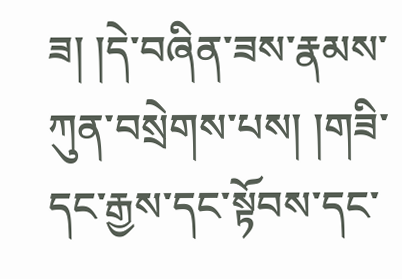ཟ། །དེ་བཞིན་ཟས་རྣམས་ཀུན་བསྲེགས་པས། །གཟི་དང་རྒྱས་དང་སྟོབས་དང་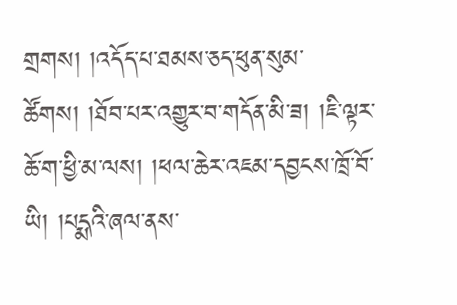གྲགས། །འདོད་པ་ཐམས་ཅད་ཕུན་སུམ་ཚོགས། །ཐོབ་པར་འགྱུར་བ་གདོན་མི་ཟ། །ཇི་ལྟར་ཆོ་ག་ཕྱི་མ་ལས། །ཕལ་ཆེར་འཇམ་དབྱངས་ཁྲོ་བོ་ཡི། །པདྨའི་ཞལ་ནས་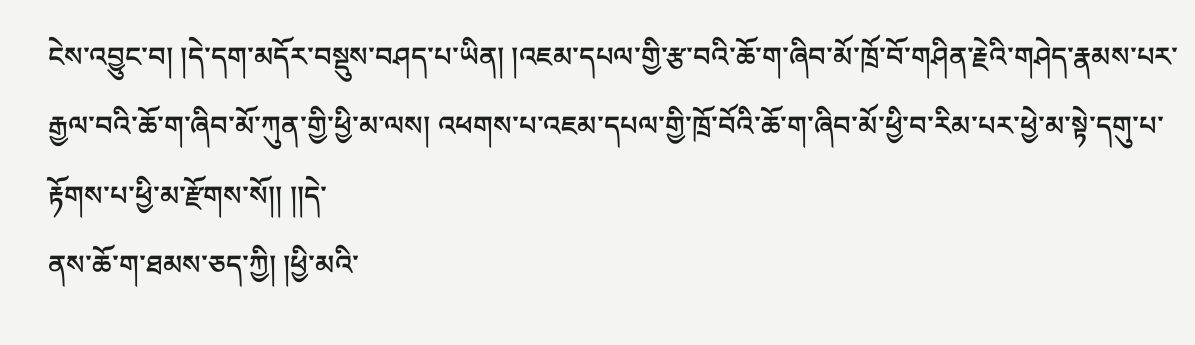ངེས་འབྱུང་བ། །དེ་དག་མདོར་བསྡུས་བཤད་པ་ཡིན། །འཇམ་དཔལ་གྱི་རྩ་བའི་ཆོ་ག་ཞིབ་མོ་ཁྲོ་བོ་གཤིན་རྗེའི་གཤེད་རྣམས་པར་རྒྱལ་བའི་ཆོ་ག་ཞིབ་མོ་ཀུན་གྱི་ཕྱི་མ་ལས། འཕགས་པ་འཇམ་དཔལ་གྱི་ཁྲོ་བོའི་ཆོ་ག་ཞིབ་མོ་ཕྱི་བ་རིམ་པར་ཕྱེ་མ་སྟེ་དགུ་པ་རྟོགས་པ་ཕྱི་མ་རྫོགས་སོ།། །།དེ་
ནས་ཆོ་ག་ཐམས་ཅད་ཀྱི། །ཕྱི་མའི་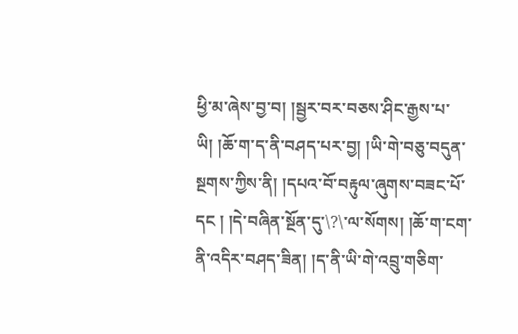ཕྱི་མ་ཞེས་བྱ་བ། །སྦྱར་བར་བཅས་ཤིང་རྒྱས་པ་ཡི། །ཆོ་ག་ད་ནི་བཤད་པར་བྱ། །ཡི་གེ་བཅུ་བདུན་སྔགས་ཀྱིས་ནི། །དཔའ་བོ་བརྟུལ་ཞུགས་བཟང་པོ་དང ། །དེ་བཞིན་སྔོན་དུ་\?\་ལ་སོགས། །ཆོ་ག་ངག་ནི་འདིར་བཤད་ཟིན། །ད་ནི་ཡི་གེ་འབྲུ་གཅིག་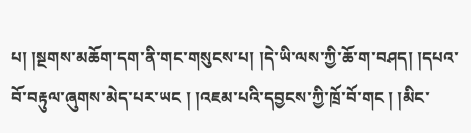པ། །སྔགས་མཆོག་དག་ནི་གང་གསུངས་པ། །དེ་ཡི་ལས་ཀྱི་ཆོ་ག་བཤད། །དཔའ་བོ་བརྟུལ་ཞུགས་མེད་པར་ཡང ། །འཇམ་པའི་དབྱངས་ཀྱི་ཁྲོ་བོ་གང ། །མིང་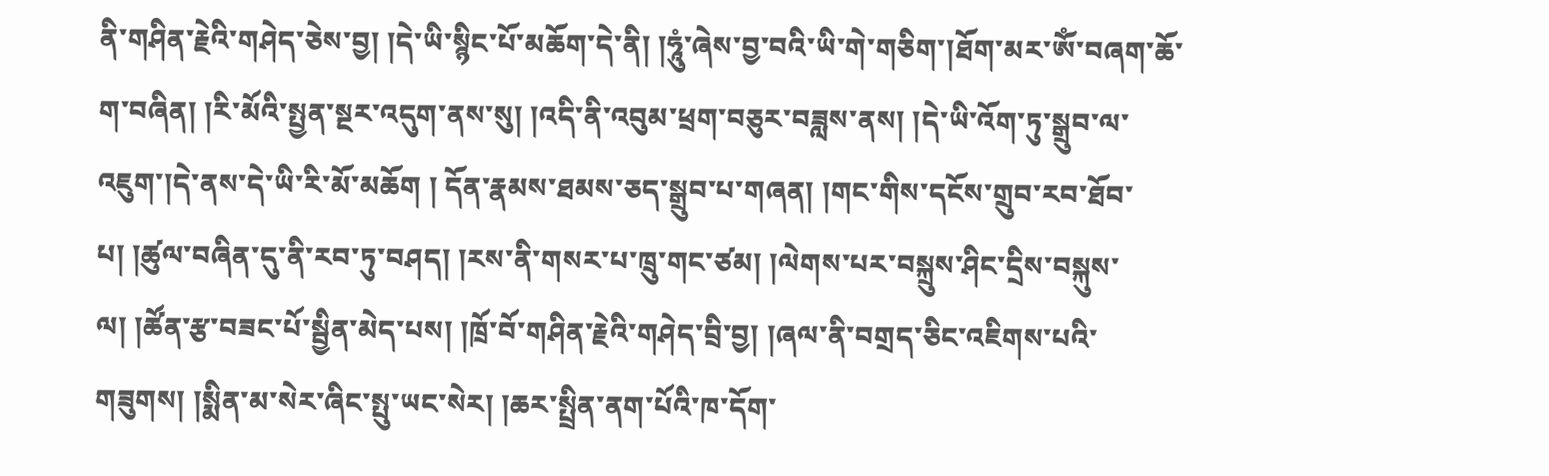ནི་གཤིན་རྗེའི་གཤེད་ཅེས་བྱ། །དེ་ཡི་སྙིང་པོ་མཆོག་དེ་ནི། །ཧཱུཾ་ཞེས་བྱ་བའི་ཡི་གེ་གཅིག་།ཐོག་མར་ཨོཾ་བཞག་ཆོ་ག་བཞིན། །རི་མོའི་སྤྱན་སྔར་འདུག་ནས་སུ། །འདི་ནི་འབུམ་ཕྲག་བཅུར་བཟླས་ནས། །དེ་ཡི་འོག་ཏུ་སྒྲུབ་ལ་འཇུག་།དེ་ནས་དེ་ཡི་རི་མོ་མཆོག ། དོན་རྣམས་ཐམས་ཅད་སྒྲུབ་པ་གཞན། །གང་གིས་དངོས་གྲུབ་རབ་ཐོབ་པ། །ཚུལ་བཞིན་དུ་ནི་རབ་ཏུ་བཤད། །རས་ནི་གསར་པ་ཁྲུ་གང་ཙམ། །ལེགས་པར་བསྐྲུས་ཤིང་དྲིས་བསྐུས་ལ། །ཚོན་རྩ་བཟང་པོ་སྦྱིན་མེད་པས། །ཁྲོ་བོ་གཤིན་རྗེའི་གཤེད་བྲི་བྱ། །ཞལ་ནི་བགྲད་ཅིང་འཇིགས་པའི་གཟུགས། །སྨིན་མ་སེར་ཞིང་སྤུ་ཡང་སེར། །ཆར་སྤྲིན་ནག་པོའི་ཁ་དོག་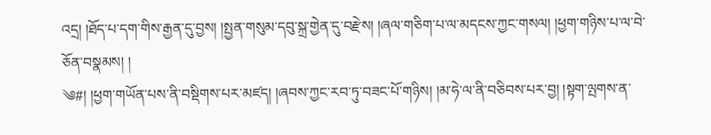འདྲ། །ཐོད་པ་དག་གིས་རྒྱན་དུ་བྱས། །སྤྱན་གསུམ་དབུ་སྐྲ་གྱེན་དུ་བརྫེས། །ཞལ་གཅིག་པ་ལ་མདངས་ཀྱང་གསལ། །ཕྱག་གཉིས་པ་ལ་བེ་ཅོན་བསྣམས། །
༄#། །ཕྱག་གཡོན་པས་ནི་བསྡིགས་པར་མཛད། །ཞབས་ཀྱང་རབ་ཏུ་བཟང་པོ་གཉིས། །མ་ཧེ་ལ་ནི་བཅིབས་པར་བྱ། །སྟག་ལྤགས་ན་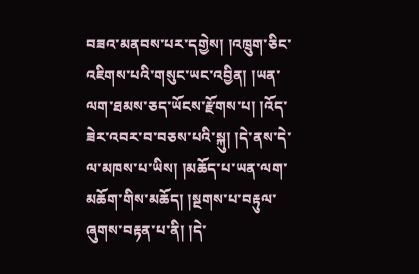བཟའ་མནབས་པར་དགྱེས། །འཁྲུག་ཅིང་འཇིགས་པའི་གསུང་ཡང་འབྱིན། །ཡན་ལག་ཐམས་ཅད་ཡོངས་རྫོགས་པ། །འོད་ཟེར་འབར་བ་བཅས་པའི་སྐུ། །དེ་ནས་དེ་ལ་མཁས་པ་ཡིས། །མཆོད་པ་ཡན་ལག་མཆོག་གིས་མཆོད། །སྔགས་པ་བརྟུལ་ཞུགས་བརྟན་པ་ནི། །དེ་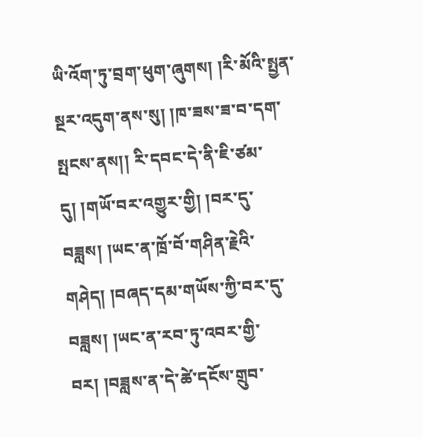ཡི་འོག་ཏུ་བྲག་ཕུག་ཞུགས། །རི་མོའི་སྤྱན་སྔར་འདུག་ནས་སུ། །ཁ་ཟས་ཟ་བ་དག་སྤངས་ནས།། རི་དབང་དེ་ནི་ཇི་ཙམ་དུ། །གཡོ་བར་འགྱུར་གྱི། །བར་དུ་བཟླས། །ཡང་ན་ཁྲོ་བོ་གཤིན་རྗེའི་གཤེད། །བཞད་དམ་གཡོས་ཀྱི་བར་དུ་བཟླས། །ཡང་ན་རབ་ཏུ་འབར་གྱི་བར། །བཟླས་ན་དེ་ཚེ་དངོས་གྲུབ་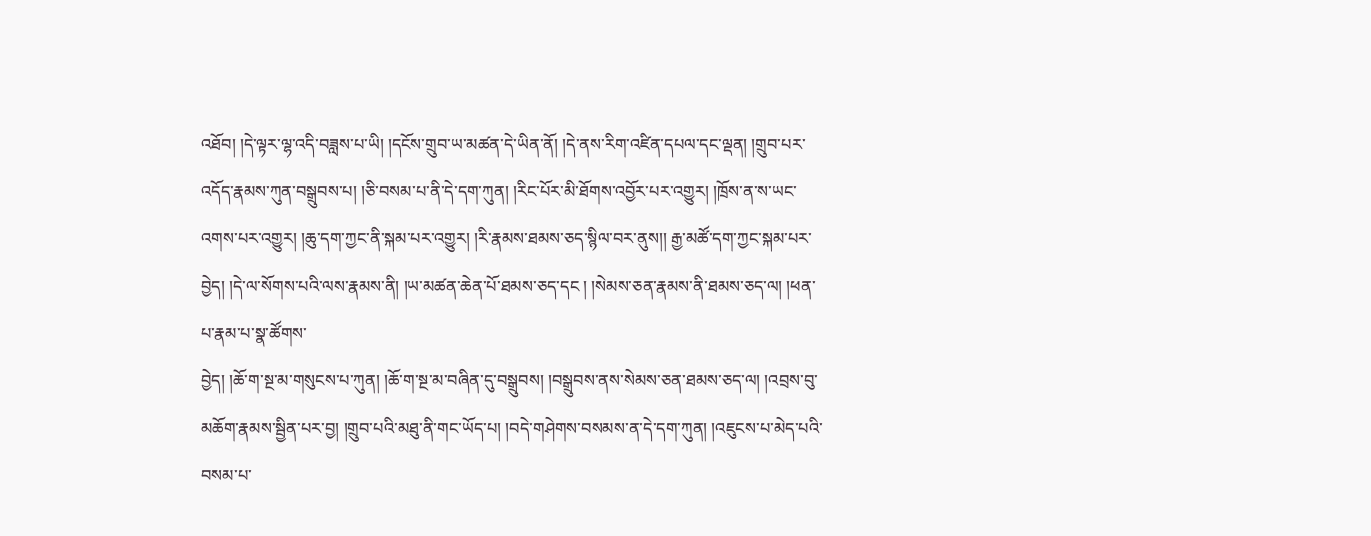འཐོབ། །དེ་ལྟར་ལྷ་འདི་བཟླས་པ་ཡི། །དངོས་གྲུབ་ཡ་མཚན་དེ་ཡིན་ནོ། །དེ་ནས་རིག་འཛིན་དཔལ་དང་ལྡན། །གྲུབ་པར་འདོད་རྣམས་ཀུན་བསྒྲུབས་པ། །ཅི་བསམ་པ་ནི་དེ་དག་ཀུན། །རིང་པོར་མི་ཐོགས་འབྱོར་པར་འགྱུར། །ཁྲོས་ན་ས་ཡང་འགས་པར་འགྱུར། །ཆུ་དག་ཀྱང་ནི་སྐམ་པར་འགྱུར། །རི་རྣམས་ཐམས་ཅད་སྙིལ་བར་ནུས།། རྒྱ་མཚོ་དག་ཀྱང་སྐམ་པར་བྱེད། །དེ་ལ་སོགས་པའི་ལས་རྣམས་ནི། །ཡ་མཚན་ཆེན་པོ་ཐམས་ཅད་དང ། །སེམས་ཅན་རྣམས་ནི་ཐམས་ཅད་ལ། །ཕན་པ་རྣམ་པ་སྣ་ཚོགས་
བྱེད། །ཆོ་ག་སྔ་མ་གསུངས་པ་ཀུན། །ཆོ་ག་སྔ་མ་བཞིན་དུ་བསྒྲུབས། །བསྒྲུབས་ནས་སེམས་ཅན་ཐམས་ཅད་ལ། །འབྲས་བུ་མཆོག་རྣམས་སྦྱིན་པར་བྱ། །གྲུབ་པའི་མཐུ་ནི་གང་ཡོད་པ། །བདེ་གཤེགས་བསམས་ན་དེ་དག་ཀུན། །འཇུངས་པ་མེད་པའི་བསམ་པ་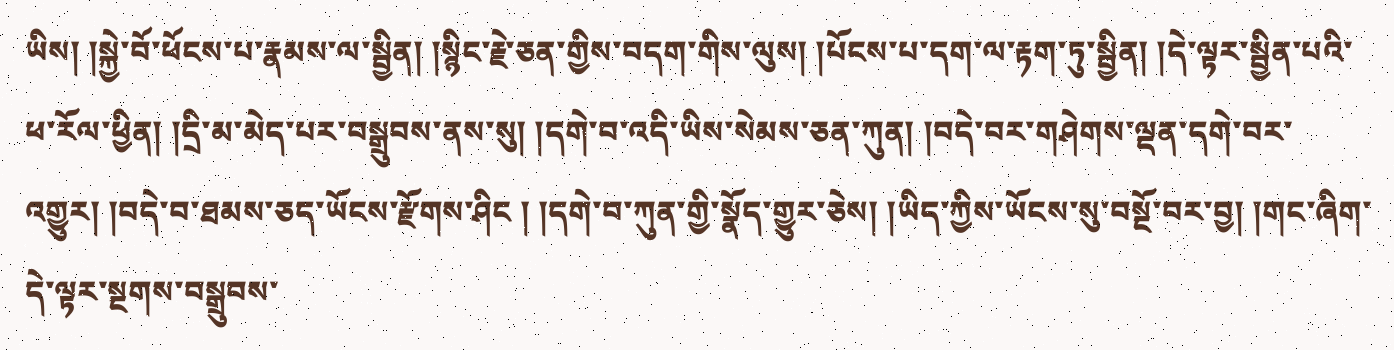ཡིས། །སྐྱེ་བོ་ཕོངས་པ་རྣམས་ལ་སྦྱིན། །སྙིང་རྗེ་ཅན་གྱིས་བདག་གིས་ལུས། །པོངས་པ་དག་ལ་རྟག་ཏུ་སྦྱིན། །དེ་ལྟར་སྦྱིན་པའི་ཕ་རོལ་ཕྱིན། །དྲི་མ་མེད་པར་བསྒྲུབས་ནས་སུ། །དགེ་བ་འདི་ཡིས་སེམས་ཅན་ཀུན། །བདེ་བར་གཤེགས་ལྡན་དགེ་བར་འགྱུར། །བདེ་བ་ཐམས་ཅད་ཡོངས་རྫོགས་ཤིང ། །དགེ་བ་ཀུན་གྱི་སྣོད་གྱུར་ཅེས། །ཡིད་ཀྱིས་ཡོངས་སུ་བསྔོ་བར་བྱ། །གང་ཞིག་དེ་ལྟར་སྔགས་བསྒྲུབས་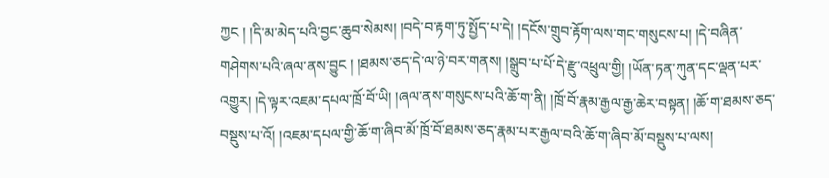ཀྱང ། །དི་མ་མེད་པའི་བྱང་ཆུབ་སེམས། །བདེ་བ་རྟག་ཏུ་སྤྱོད་པ་དེ། །དངོས་གྲུབ་རྟོག་ལས་གང་གསུངས་པ། །དེ་བཞིན་གཤེགས་པའི་ཞལ་ནས་བྱུང ། །ཐམས་ཅད་དེ་ལ་ཉེ་བར་གནས། །སྒྲུབ་པ་པོ་དེ་རྫུ་འཕྲུལ་གྱི། །ཡོན་ཏན་ཀུན་དང་ལྡན་པར་འགྱུར། །དེ་ལྟར་འཇམ་དཔལ་ཁྲོ་བོ་ཡི། །ཞལ་ནས་གསུངས་པའི་ཆོ་ག་ནི། །ཁྲོ་བོ་རྣམ་རྒྱལ་རྒྱ་ཆེར་བསྟན། །ཆོ་ག་ཐམས་ཅད་བསྡུས་པ་འོ། །འཇམ་དཔལ་གྱི་ཆོ་ག་ཞིབ་མོ་ཁྲོ་བོ་ཐམས་ཅད་རྣམ་པར་རྒྱལ་བའི་ཆོ་ག་ཞིབ་མོ་བསྡུས་པ་ལས།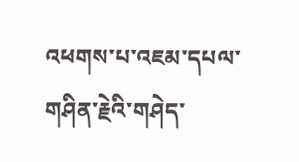འཕགས་པ་འཇམ་དཔལ་གཤིན་རྗེའི་གཤེད་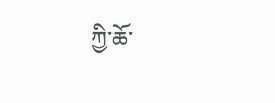ཀྱི་ཆོ་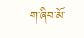ག་ཞིབ་མོ་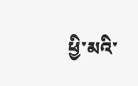ཕྱི་མའི་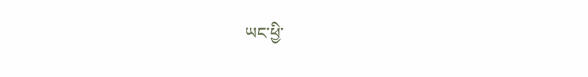ཡང་ཕྱི་